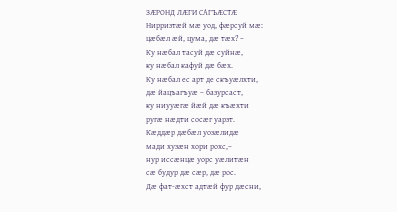ЗÆРОНД ЛÆГИ САГЪÆСТÆ
Нирризтæй мæ уод, фæрсуй мæ:
цæбæл æй, цума, дæ тæх? –
Ку нæбал тасуй дæ суйнæ,
ку нæбал кафуй дæ бæх.
Ку нæбал ес арт де скъуæлхти,
дæ йацъагъуæ – базурсаст,
ку ниууæгæ йæй дæ къæхти
ругæ нæдти сосæг уарзт.
Кæддæр дæбæл уозæлидæ
мади хузæн хори рохс,–
нур иссæнцæ уорс уæлитæн
сæ будур дæ сæр, дæ рос.
Дæ фат-æхст адтæй фур дæсни,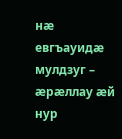нæ евгъауидæ мулдзуг –
æрæллау æй нур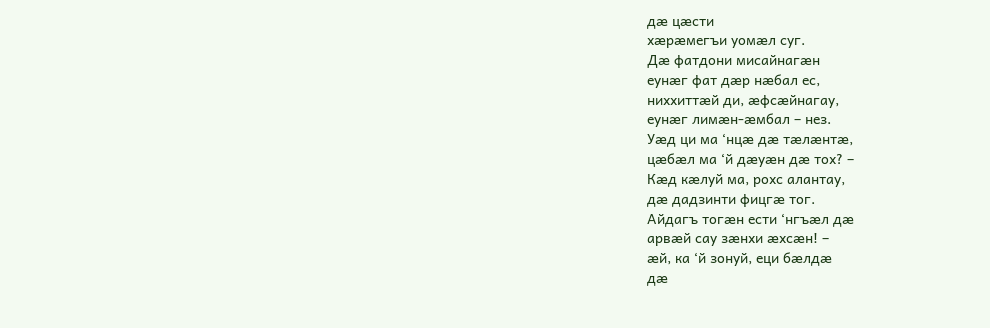дæ цæсти
хæрæмегъи уомæл суг.
Дæ фатдони мисайнагæн
еунæг фат дæр нæбал ес,
ниххиттæй ди, æфсæйнагау,
еунæг лимæн-æмбал – нез.
Уæд ци ма ‘нцæ дæ тæлæнтæ,
цæбæл ма ‘й дæуæн дæ тох? –
Кæд кæлуй ма, рохс алантау,
дæ дадзинти фицгæ тог.
Айдагъ тогæн ести ‘нгъæл дæ
арвæй сау зæнхи æхсæн! –
æй, ка ‘й зонуй, еци бæлдæ
дæ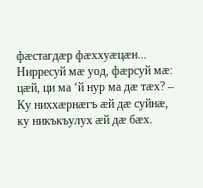фæстагдæр фæххуæцæн...
Нирресуй мæ уод, фæрсуй мæ:
цæй, ци ма ‘й нур ма дæ тæх? –
Ку ниххæрнæгъ æй дæ суйнæ,
ку никъкъулух æй дæ бæх.